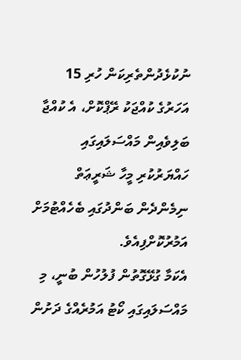ނުކުޅެދުންތެރިކަން ހުރި 15 އަހަރުގެ ކުއްޖަކު ރޭޕްކޮށް، އެ ކުއްޖާ ބަލިވެއިން މައްސަލައިގައި ހައްޔަރުކުރި މީހާ ޝަރީޢަތް ނިމެންދެން ބަންދުގައި ބެހެއްޓުމަށް އަމުރުކޮށްފިއެވެ.
އެކަމާ ގުޅޭގޮތުން ފުލުހުން ބުނީ، މި މައްސަލައިގައި ކޯޓު އަމުރެއްގެ ދަށުން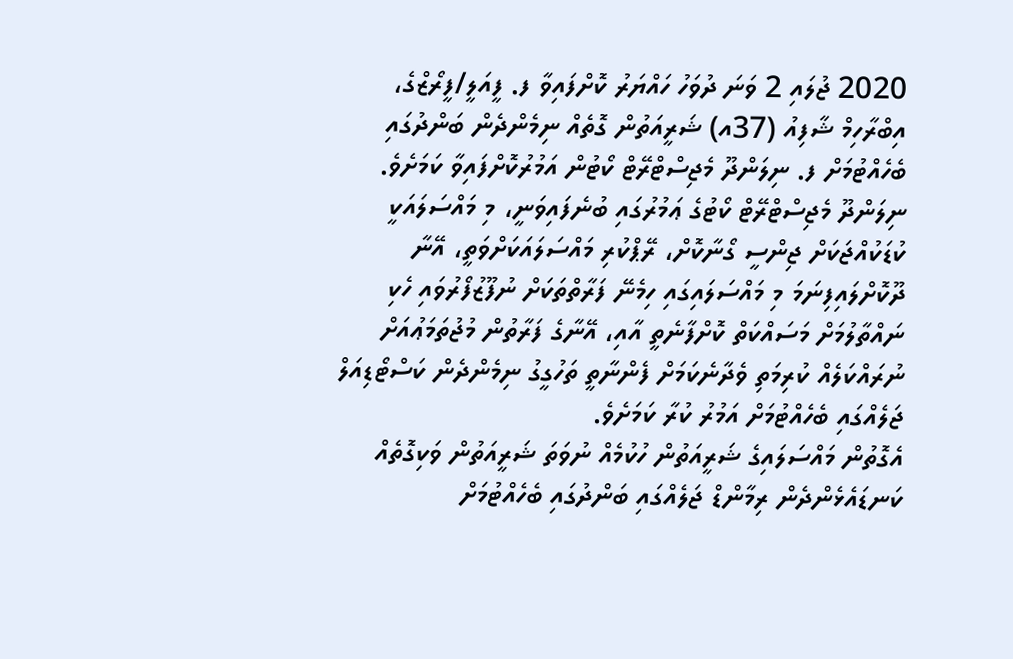2020 ޖުލައި 2 ވަނަ ދުވަހު ހައްޔަރު ކޮށްފައިވާ ފ. ފީއަލީ/ފީރޯޒްގެ، އިބްރާހިމް ޝާފިއު (37އ) ޝަރީއަތުން ގޮތެއް ނިމެންދެން ބަންދުގައި ބެހެއްޓުމަށް ފ. ނިލަންދޫ މެޖިސްޓްރޭޓް ކޯޓުން އަމުރުކޮށްފައިވާ ކަމަށެވެ.
ނިލަންދޫ މެޖިސްޓްރޭޓް ކޯޓުގެ ޢަމުރުގައި ބުނެފައިވަނީ، މި މައްސަލައަކީ ކުޑަކުއްޖަކަށް ޖިންސީ ގޯނާކޮށް، ރޭޕްކުރި މައްސަލައަކަށްވަތީ، އޭނާ ދޫކޮށްލައިފިނަމަ މި މައްސަލައިގައި ހިމެނޭ ފަރާތްތަކަށް ނުފޫޒުފޯރުވައި ހެކި ނައްތާލުމަށް މަސައްކަތް ކޮށްފާނެތީ އާއި، އޭނާގެ ފަރާތުން މުޖުތަމަޢުއަށް ނުރައްކަލެއް ކުރިމަތި ވެދާނެކަމަށް ފެންނާތީ ތަހުގީގު ނިމެންދެން ކަސްޓޯޑިއަލް ޖަލެއްގައި ބެހެއްޓުމަށް އަމުރު ކުރާ ކަމަށެވެ.
އެގޮތުން މައްސަލައިގެ ޝަރީއަތުން ހުކުމެއް ނުވަތަ ޝަރީއަތުން ވަކިގޮތެއް ކަނޑައެޅެންދެން ރިމާންޑް ޖަލެއްގައި ބަންދުގައި ބެހެއްޓުމަށް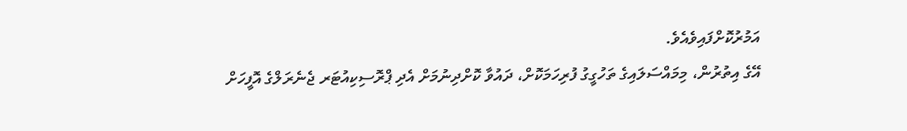އަމުރުކޮށްފައިވެއެވެ.
އޭގެ އިތުރުން، މިމައްސަލައިގެ ތަހުގީގު ފުރިހަމަކޮށް، ދައުވާ ކޮށްދިނުމަށް އެދި ޕްރޮސިކިއުޓަރ ޖެނެރަލްގެ އޮފީހަށް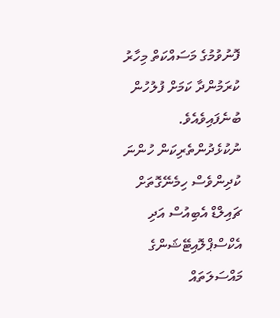ފޮނުވުމުގެ މަސައްކަތް މިހާރު ކުރަމުންދާ ކަމަށް ފުލުހުން ބުނެފައިވެއެވެ.
ނުކުޅެދުންތެރިކަން ހުންނަ ކުދިންވެސް ހިމެނޭގޮތަށް ޗައިލްޑް އެބިއުސް އަދި އެކްސްޕްލޮއިޓޭޝަންގެ މައްސަލަތައް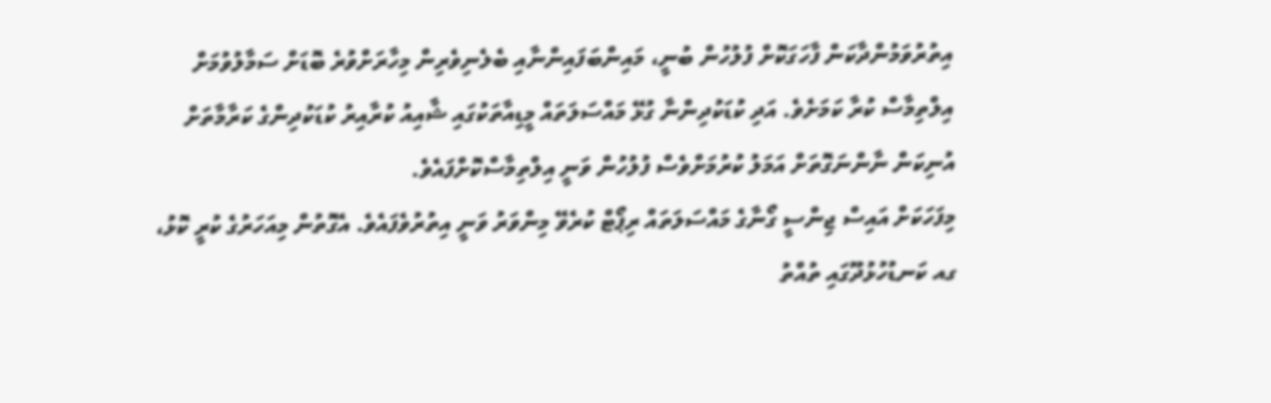އިތުރުވަމުންދާކަން ފާހަގަކޮށް ފުލުހުން ބުނީ، މައިންބަފައިންނާއި ބެލެނިވެރިން މިހާރަށްވުރެ ބޮޑަށް ސަމާލުވުމަށް އިލްތިމާސް ކުރާ ކަމަށެވެ. އަދި ކުޑަކުދިންނާ ގުޅޭ މައްސަލަތައް މީޑިއާތަކުގައި ޝާއިއު ކުރާއިރު ކުޑަކުދިންގެ ކަރާމާތަށް އުނިކަން ނާންނަގޮތަށް އަމަލު ކުރުމަށްވެސް ފުލުހުން ވަނީ އިލްތިމާސްކޮށްފައެވެ.
މިފަހަކަށް އައިސް ޖިންސީ ގޯނާގެ މައްސަލަތައް ރިޕޯޓް ކުރެވޭ މިންވަރު ވަނީ އިތުރުވެފައެވެ. އެގޮތުން މިއަހަރުގެ ކުރީ ކޮޅު، ގއ ކަނޑުހުޅުދޫގައި ތުއްތު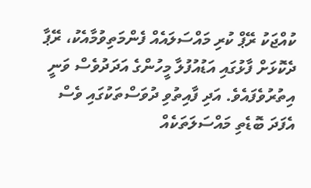ކުއްޖަކު ރޭޕް ކުރި މައްސަލައެއް ފެންމަތިވުމާއެކު، ރޭޕާ ދެކޮޅަށް ފާޅުގައި އަޑުއުފުލާ މީހުންގެ އަދަދުވެސް ވަނީ އިތުރުވެފައެވެ. އަދި ފާއިތުވި ދުވަސްތަކުގައި ވެސް އެފަދަ ބޮޑެތި މައްސަލަތަކެއް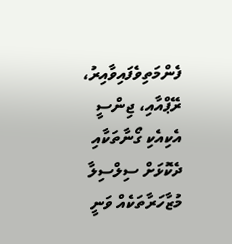ފެންމަތިވެފައިވާއިރު، ރޭޕްއާއި، ޖިންސީ އެކިއެކި ގޯނާތަކާއި ދެކޮޅަށް ސިލްސިލާ މުޒާހަރާތަކެއް ވަނީ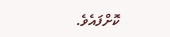ކޮށްފައެވެ.